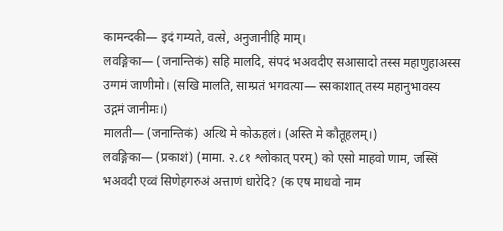कामन्दकी— इदं गम्यते, वत्से, अनुजानीहि माम्।
लवङ्गिका— (जनान्तिकं) सहि मालदि, संपदं भअवदीए सआसादो तस्स महाणुहाअस्स उग्गमं जाणीमो। (सखि मालति, साम्प्रतं भगवत्या— स्सकाशात् तस्य महानुभावस्य उद्गमं जानीमः।)
मालती— (जनान्तिकं) अत्थि मे कोऊहलं। (अस्ति मे कौतूहलम्।)
लवङ्गिका— (प्रकाशं) (मामा. २.८१ श्लोकात् परम्) को एसो माहवो णाम, जस्सिं भअवदी एव्वं सिणेहगरुअं अत्ताणं धारेदि? (क एष माधवो नाम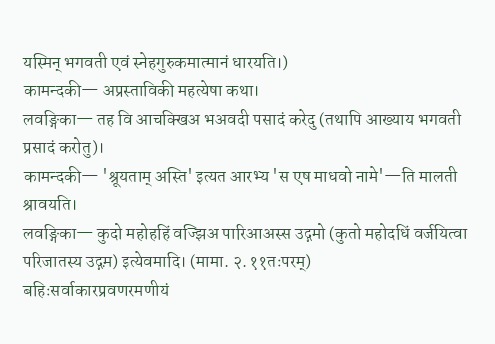यस्मिन् भगवती एवं स्नेहगुरुकमात्मानं धारयति।)
कामन्दकी— अप्रस्ताविकी महत्येषा कथा।
लवङ्गिका— तह वि आचक्खिअ भअवदी पसादं करेदु (तथापि आख्याय भगवती प्रसादं करोतु)।
कामन्दकी— 'श्रूयताम् अस्ति' इत्यत आरभ्य 'स एष माधवो नामे'—ति मालती श्रावयति।
लवङ्गिका— कुदो महोहहिं वज्झिअ पारिआअस्स उद्गमो (कुतो महोदधिं वर्जयित्वा परिजातस्य उद्गम़) इत्येवमादि। (मामा. २.११तःपरम्)
बहिःसर्वाकारप्रवणरमणीयं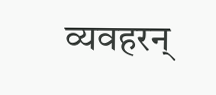व्यवहरन्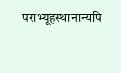पराभ्यूहस्थानान्यपि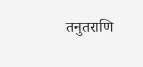तनुतराणि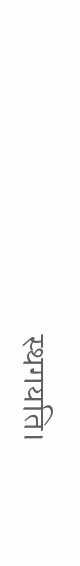स्थगयति।